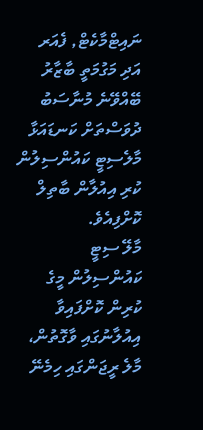ނައިޓްމާކެޓް, ފެއަރ އަދި މަގުމަތީ ބާޒާރު ބޭއްވޭނެ މުނާސަބު ދުވަސްތަށް ކަނޑައަޅާ މާލެސިޓީ ކައުންސިލުން ކުރި އިއުލާން ބާތިލް ކޮށްފިއެވެ.
މާލޭ ސިޓީ ކައުންސިލުން މީގެ ކުރިން ކޮށްފައިވާ އިއުލާނުގައި ވާގޮތުން، މާލެ ރީޖަންގައި ހިމެނޭ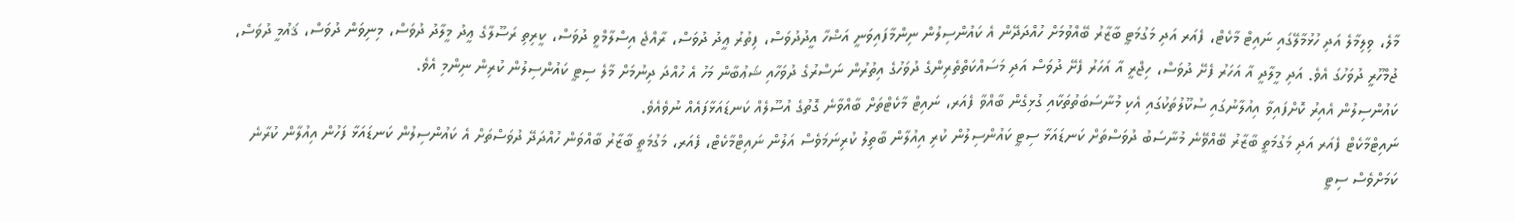މާލެ، ވިލިމާލެ އަދި ހުޅުމާލޭގައި ނައިޓް މާކެޓް، ފެއަރ އަދި މަގުމަޓީ ބާޒާރު ބޭއްވުމަށް ހުއްދަދޭން އެ ކައުންސިލުން ނިންމާފައިވަނީ އަޟްހާ އީދުދުވަސް، ފިތުރު ޢީދު ދުވަސް، ރާއްޖެ އިސްލާމްވީ ދުވަސް، ކީރިތި ރަސޫލާގެ ޢީދު މީލާދު ދުވަސް، މިނިވަން ދުވަސް، ޤައުމީ ދުވަސް، ޖުމްހޫރީ ދުވަހުގަ އެވެ. އަދި މީލާދީ އާ އަހަރު ފެށޭ ދުވަސް، ހިޖްރީ އާ އަހަރު ފެށޭ ދުވަސް އަދި މަސައްކަތްތެރިންގެ ދުވަހުގެ އިތުރުން ނަސްރުގެ ދުވަހާއި ޝަޢުބާން މަހު އެ ހުއްދަ ދިނުމަށް މާލެ ސިޓީ ކައުންސިލުން ކުރިން ނިންމި އެވެ.
ކައުންސިލުން އެއިރު ކޮށްފައިވާ އިއުލާނުގައި ސުކޫލުތަކުގައި އެކި މުނާސަބަތުތަކާއި ގުޅިގެން ބާއްވާ ފެއަރ، ނައިޓް މާކެޓްތަށް ބާއްވާނެ ގޮތުގެ އުސޫލެއް ކަނޑައަޅާފައެއް ނުވެއެވެ.
ނައިޓްމާކެޓް ފެއަރ އަދި މަގުމަތީ ބާޒާރު ބޭއްވޭނެ މުނާސަބު ދުވަސްތަށް ކަނޑައަޅާ ސިޓީ ކައުންސިލުން ކުރި އިއުލާން ބާތިލު ކުރިނަމަވެސް އަލުން ނައިޓްމާކެޓް، ފެއަރ، މަގުމަތީ ބާޒާރު ބާއްވަން ހުއްދަދޭ ދުވަސްތަށް އެ ކައުންސިލުން ކަނޑައަޅާ ފަހުން އިއުލާން ކުރާނެ ކަމަށްވެސް ސިޓީ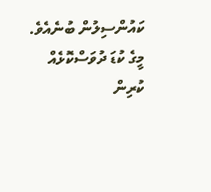ކައުންސިލުން ބުނެއެވެ.
މީގެ ކުޑަ ދުވަސްކޮޅެއް ކުރިން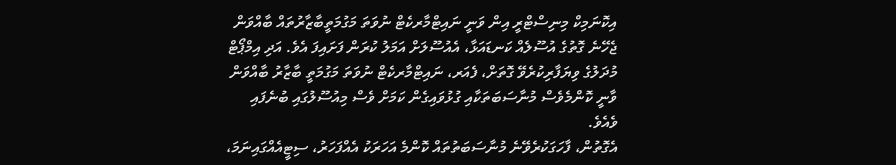އިކޮނަމިކް މިނިސްޓްރީ އިން ވަނީ ނައިޓްމާރކެޓް ނުވަތަ މަގުމަތީބާޒާރުތައް ބާއްވަން ޖެހޭނެ ގޮތުގެ އުސޫލެއް ކަނޑައަޅާ، އެއުސޫލަށް އަމަލު ކުރަން ފަށައިފަ އެވެ. އަދި އިމްޕޯޓް މުދަލުގެ ވިޔަފާރިކުރެވޭ ގޮތަށް، ފެއަރ، ނައިޓްމާރކެޓް ނުވަތަ މަގުމަތީ ބާޒާރު ބާއްވަން ވާނީ ކޮންމެވެސް މުނާސަބަތަކާއި ގުޅުވައިގެން ކަމަށް ވެސް މިއުސޫލުގައި ބުނެފައި ވެއެވެ.
އެގޮތުން، ފާހަގަކުރެވޭނެ މުނާސަބަތުތައް ކޮންމެ އަހަރަކު އެއްފަހަރު، ސިޓީއެއްގައިނަމަ،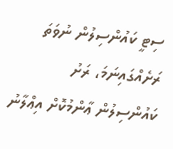ސިޓީ ކައުންސިލުން ނުވަތަ ރަށެއްގައިނަމަ، ރަށު ކައުންސިލުން ޢާންމުކޮށް އިޢްލާނު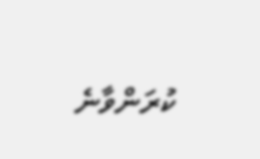ކުރަންވާނެ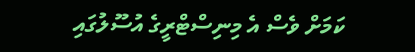ކަމަށް ވެސް އެ މިނިސްޓްރީގެ އުސޫލުގައި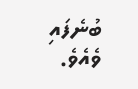ބުނެފައި ވެއެވެ.